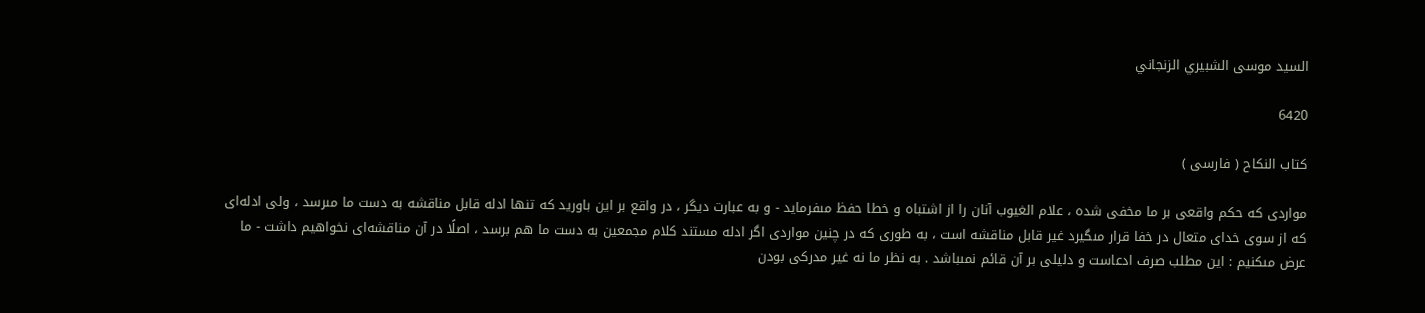السيد موسى الشبيري الزنجاني

6420

كتاب النكاح ( فارسى )

مواردى كه حكم واقعى بر ما مخفى شده ، علام الغيوب آنان را از اشتباه و خطا حفظ مىفرمايد - و به عبارت ديگر ، در واقع بر اين باوريد كه تنها ادله قابل مناقشه به دست ما مىرسد ، ولى ادله‌اى كه از سوى خداى متعال در خفا قرار مىگيرد غير قابل مناقشه است ، به طورى كه در چنين مواردى اگر ادله مستند كلام مجمعين به دست ما هم برسد ، اصلًا در آن مناقشه‌اى نخواهيم داشت - ما عرض مىكنيم : اين مطلب صرف ادعاست و دليلى بر آن قائم نمىباشد . به نظر ما نه غير مدركى بودن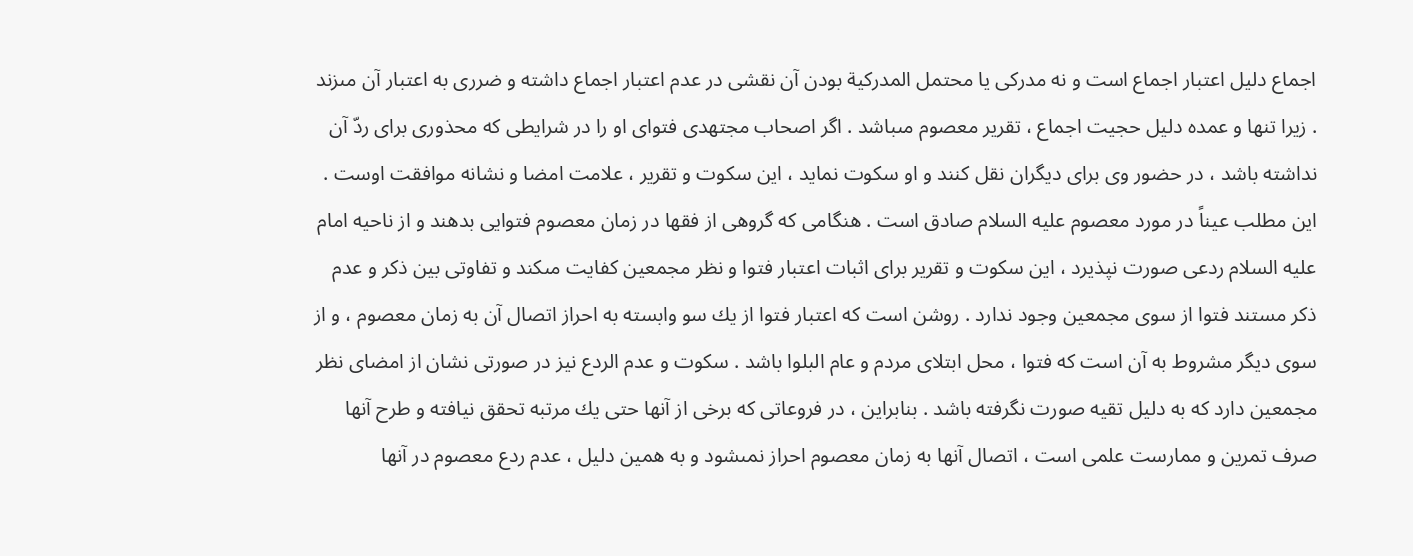اجماع دليل اعتبار اجماع است و نه مدركى يا محتمل المدركية بودن آن نقشى در عدم اعتبار اجماع داشته و ضررى به اعتبار آن مىزند . زيرا تنها و عمده دليل حجيت اجماع ، تقرير معصوم مىباشد . اگر اصحاب مجتهدى فتواى او را در شرايطى كه محذورى براى ردّ آن نداشته باشد ، در حضور وى براى ديگران نقل كنند و او سكوت نمايد ، اين سكوت و تقرير ، علامت امضا و نشانه موافقت اوست . اين مطلب عيناً در مورد معصوم عليه السلام صادق است . هنگامى كه گروهى از فقها در زمان معصوم فتوايى بدهند و از ناحيه امام عليه السلام ردعى صورت نپذيرد ، اين سكوت و تقرير براى اثبات اعتبار فتوا و نظر مجمعين كفايت مىكند و تفاوتى بين ذكر و عدم ذكر مستند فتوا از سوى مجمعين وجود ندارد . روشن است كه اعتبار فتوا از يك سو وابسته به احراز اتصال آن به زمان معصوم ، و از سوى ديگر مشروط به آن است كه فتوا ، محل ابتلاى مردم و عام البلوا باشد . سكوت و عدم الردع نيز در صورتى نشان از امضاى نظر مجمعين دارد كه به دليل تقيه صورت نگرفته باشد . بنابراين ، در فروعاتى كه برخى از آنها حتى يك مرتبه تحقق نيافته و طرح آنها صرف تمرين و ممارست علمى است ، اتصال آنها به زمان معصوم احراز نمىشود و به همين دليل ، عدم ردع معصوم در آنها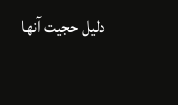دليل حجيت آنها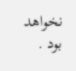نخواهد بود .